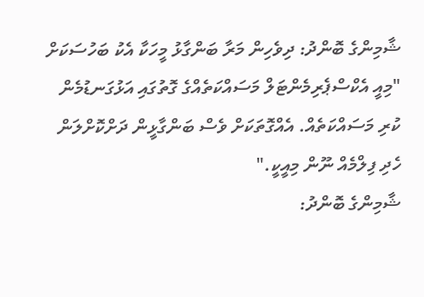ޝާމިންގެ ބޮންދު: ދިވެހިން މަރާ ބަންގާޅު މީހަކާ އެކު ބަހުސަކަށް
"މިއީ އެކްސްޕެރިމެންޓަލް މަސައްކަތެއްގެ ގޮތުގައި އަޅުގަނޑުމެން ކުރި މަސައްކަތެއް. އެއްގޮތަކަށް ވެސް ބަންގާޅީން ދަށްކޮށްލަން ހެދި ފިލްމެއް ނޫން މިއީކީ."
ޝާމިންގެ ބޮންދު: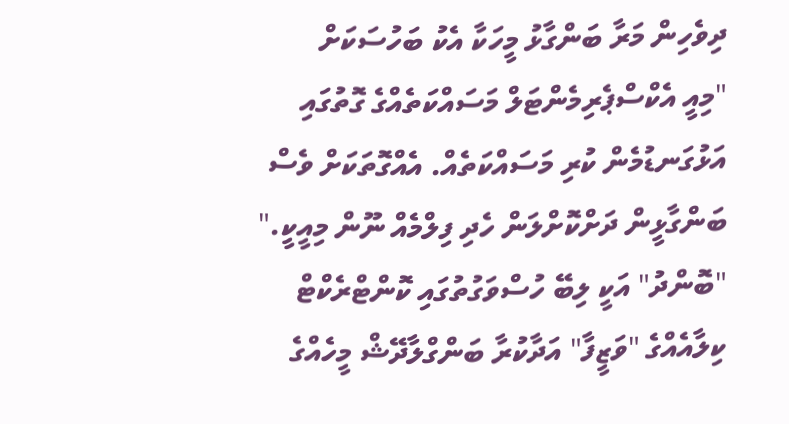ދިވެހިން މަރާ ބަންގާޅު މީހަކާ އެކު ބަހުސަކަށް
"މިއީ އެކްސްޕެރިމެންޓަލް މަސައްކަތެއްގެ ގޮތުގައި އަޅުގަނޑުމެން ކުރި މަސައްކަތެއް. އެއްގޮތަކަށް ވެސް ބަންގާޅީން ދަށްކޮށްލަން ހެދި ފިލްމެއް ނޫން މިއީކީ."
"ބޮންދު" އަކީ ލިބޭ ހުސްވަގުތުގައި ކޮންޓްރެކްޓް ކިލާއެއްގެ "ވަޒީފާ" އަދާކުރާ ބަންގްލާދޭޝް މީހެއްގެ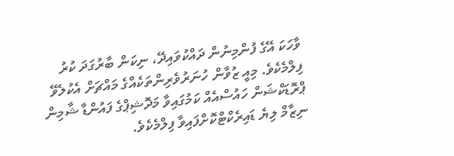ވާހަކަ އޭގެ ފުންމިނުން ދައްކުވައިދޭ، ނިކަން ބާރުގަދަ ކުރު ފިލްމެކެވެ. މިއީ ޒުވާން ހުނަރުވެރިންތަކެއްގެ މައްޗަށް އެކުލެވޭ ޕްރޮޑަކްޝަން ހައުސްއެއް ކަމުގައިވާ މަދޮޝިޕްގެ ފައުންޑާ ޝާމިން ނިޒާމް ލިޔެ ޑައިރެކްޓްކޮށްފައިވާ ފިލްމެކެވެ.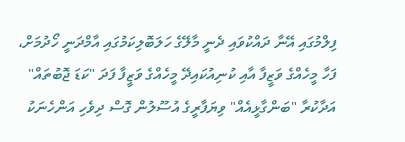ފިލްމުގައި އޭނާ ދައްކުވައި ދެނީ މާލޭގެ ހަލަބޮލިކަމުގައި އާމްދަނީ ހޯދުމަށް، ފަހާ މީހެއްގެ ވަޒީފާ އާއި ކުނިއުކައިދޭ މީހެއްގެ ވަޒީފާ ފަދަ "ކަޑަ ޖޮބުތައް" އަދާކުރާ "ބަންގާޅީއެއް" ވިޔަފާރީގެ އުސޫލުން ގޮސް ދިވެހި އަންހެނަކު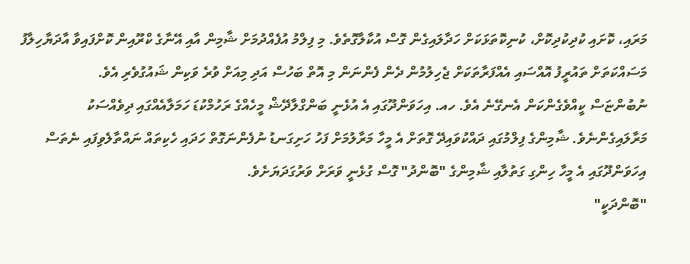މަރައި، ކޮށައި ކުދިކުދިކޮށް، ކުނިކޮތަޅަކަށް ހަދާލައިގެން ގޮސް އުކާލާގޮތެވެ. މި ފިލްމު އުފެއްދުމަށް ޝާމިން އާއި އޭނާގެ ކްރޫއިން ކޮށްފައިވާ އާދަޔާހިލާފު މަސައްކަތަށް ތައުރީފު އޮއްސައި އެއްފަރާތަކަށް ޖެހިލުމުން ދެން ފެންނަން މި އޮތް ބަހުސް އަދި މިއަށް ވުރެ ވަކިން ޝައުގުވެރި އެވެ.
ނުބުންޏަސް ކީއްވެގެންކަން އެނގޭނެ އެވެ. ހއ. އިހަވަންދޫގައި އެ އުޅެނީ ބަންގްލާދޭޝް މީހެއްގެ ރަހުމްކުޑަ ހަމަލާއެއްގައި ދިވެއްސަކު މަރާލައިގެންނެވެ. ޝާމިންގެ ފިލްމުގައި ދައްކުވައިދޭ ގޮތަށް އެ މީހާ މަރާލުމަށް ފަހު ހަށިގަނޑު ނުފެންނަގޮތް ހަދައި ހެކިތައް ނައްތާލެވިފައި ނެތަސް އިހަވަންދޫގައި އެ މީހާ ހިންގި ގަތުލާއި ޝާމިންގެ "ބޮންދު" ގޮސް ގުޅެނީ ވަރަށް ވަރުގަދަޔަށެވެ.
"ބޮންދަކީ"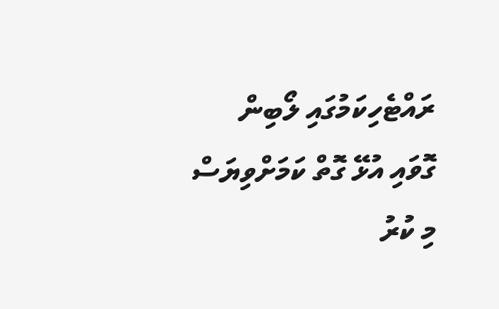ރައްޓެހިކަމުގައި ލޯބިން ގޮވައި އުޅޭ ގޮތް ކަމަށްވިޔަސް މި ކުރު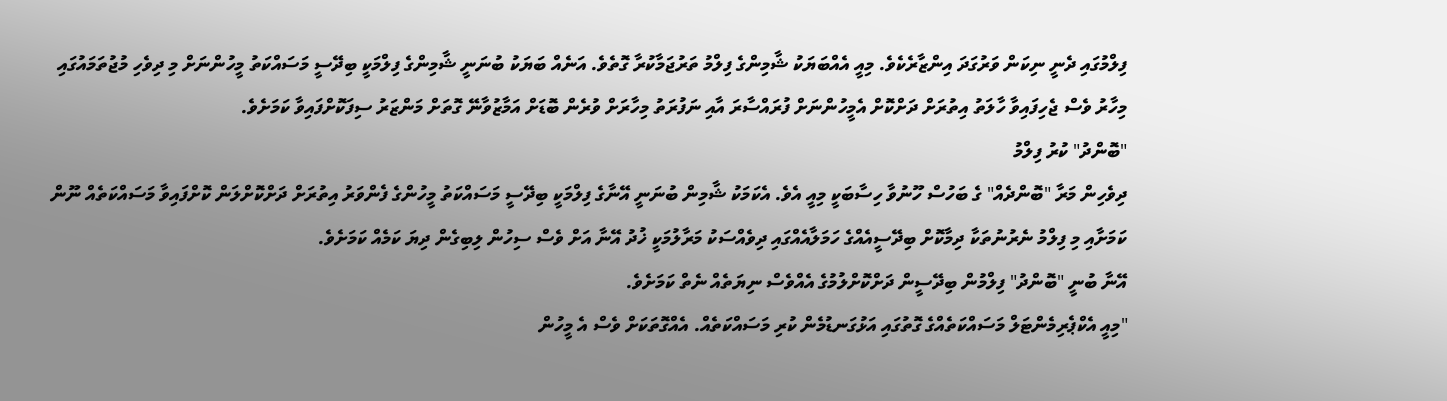ފިލްމުގައި ދެނީ ނިކަން ވަރުގަދަ އިންޒާރެކެވެ. މިއީ އެއްބަޔަކު ޝާމިންގެ ފިލްމު ތަރުޖަމާކުރާ ގޮތެވެ. އަނެއް ބަޔަކު ބުނަނީ ޝާމިންގެ ފިލްމަކީ ބިދޭސީ މަސައްކަތު މީހުންނަށް މި ދިވެހި މުޖުތަމައުގައި މިހާރު ވެސް ޖެހިފައިވާ ހާލަތު އިތުރަށް ދަށްކޮށް އެމީހުންނަށް ފުރައްސާރަ އާއި ނަފުރަތު މިހާރަށް ވުރެން ބޮޑަށް އަމާޒުވާނޭ ގޮތަށް މަންޒަރު ސިފަކޮށްފައިވާ ކަމަށެވެ.
"ބޮންދު" ކުރު ފިލްމު
ދިވެހިން މަރާ "ބޮންދެއް" ގެ ބަހުސް ހޫނުވާ ހިސާބަކީ މިއީ އެވެ. އެކަމަކު ޝާމިން ބުނަނީ އޭނާގެ ފިލްމަކީ ބިދޭސީ މަސައްކަތު މީހުންގެ ފެންވަރު އިތުރަށް ދަށްކޮށްލަން ކޮށްފައިވާ މަސައްކަތެއް ނޫން ކަމަށާއި މި ފިލްމު ނެރުނުތަކާ ދިމާކޮށް ބިދޭސީއެއްގެ ހަމަލާއެއްގައި ދިވެއްސަކު މަރާލުމަކީ ޚުދު އޭނާ އަށް ވެސް ސިހުން ލިބިގެން ދިޔަ ކަމެއް ކަމަށެވެ.
އޭނާ ބުނީ "ބޮންދު" ފިލްމުން ބިދޭސީން ދަށްކޮށްލުމުގެ އެއްވެސް ނިޔަތެއް ނެތް ކަމަށެވެ.
"މިއީ އެކްޕެރިމެންޓަލް މަސައްކަތެއްގެ ގޮތުގައި އަޅުގަނޑުމެން ކުރި މަސައްކަތެއް. އެއްގޮތަކަށް ވެސް އެ މީހުން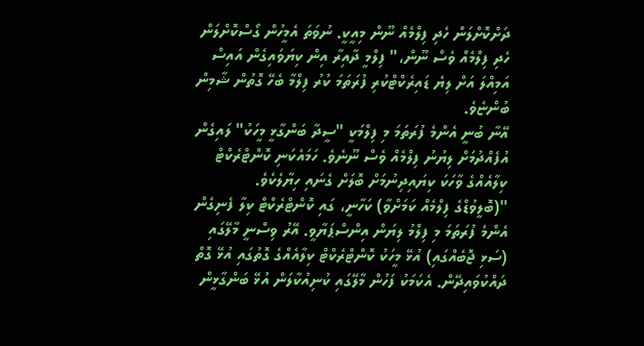ދަށްކޮށްލަން ހެދި ފިލްމެއް ނޫން މިއީކީ. ނުވަތަ އެމީހުން ގޯސްކޮށްލަން ހެދި ފިލްމެއް ވެސް ނޫން،" ފިލްމީ ދާއިރާ އިން ކިޔަވައިގެން އައިސް އަމިއްލަ އަށް ލިޔެ ޑައިރެކްޓްކުރި ފުރަތަމަ ކުރު ފިލްމާ ބެހޭ ގޮތުން ޝާމިން ބުންޏެވެ.
އޭނާ ބުނީ އެންމެ ފުރަތަމަ މި ފިލްމަކީ "ސީދާ ބަންގާޅީ މީހަކު" ލައިގެން އުފެއްދުމަށް ލިޔުނު ފިލްމެއް ވެސް ނޫނެވެ. ހަމައެކަނި ކޮންޓްރެކްޓް ކިލާއެއްގެ ވާހަކަ ކިޔައިދިނުމަށް ބޮލަށް ގެނައި ހިޔާލެކެވެ.
"(ބޮލީވުޑްގެ ފިލްމެއް ކަމަށްވާ) ކަހާނީ، ގައި ކޮންޓްރެކްޓް ކިލާ ފެނިގެން އެންމެ ފުރަތަމަ މި ފިލްމު ލިޔަން އިންސްޕަޔާވީ. އޭރު ވިސްނީ މާލޭގައި (ސަޅި ޖޮބެއްގައި) އުޅޭ މީހަކު ކޮންޓްރެކްޓް ކިލާއެއްގެ ގޮތުގައި އުޅޭ ގޮތް ދައްކުވައިދޭން. އެކަމަކު ފަހުން މާލޭގައި ކުނިއުކާލަން އުޅޭ ބަންގާޅީން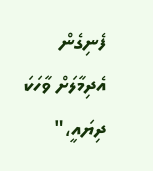ފެނިގެން އެދިމާލަށް ވާހަކަ ދިޔައީ،"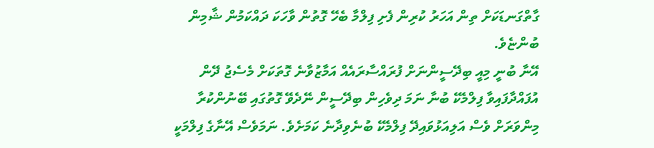ގާތްގަނޑަކަށް ތިން އަހަރު ކުރިން ފެށި ފިލްމާ ބެހޭ ގޮތުން ވާހަކަ ދައްކަމުން ޝާމިން ބުންޏެވެ.
އޭނާ ބުނީ މިއީ ބިދޭސީންނަށް ފުރައްސާރައެއް އަމާޒުވާނެ ގޮތަކަށް މެސެޖު ދޭން އުފައްދާފައިވާ ފިލްމެކޭ ބުނާ ނަމަ ދިވެހިން ބިދޭސީން ނޭދެވޭ ގޮތުގައި ބޭނުންކުރާ މިންވަރަށް ވެސް އަލިއަޅުވައިދޭ ފިލްމެކޭ ބުނެވިދާނެ ކަމަށެވެ. ނަމަވެސް އޭނާގެ ފިލްމަކީ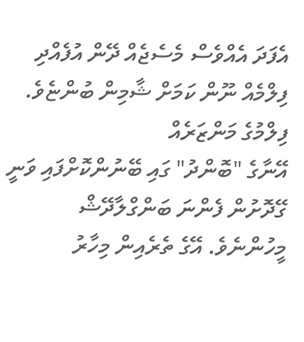އެފަދަ އެއްވެސް މެސެޖެއް ދޭން އުފެއްދި ފިލްމެއް ނޫން ކަމަށް ޝާމިން ބުންޏެވެ.
ފިލްމުގެ މަންޒަރެއް
އޭނާގެ "ބޮންދު" ގައި ބޭނުންކޮށްފައި ވަނީ ގޭދޮށުން ފެންނަ ބަންގްލާދޭޝް މީހުންނެވެ. އޭގެ ތެރެއިން މިހާރު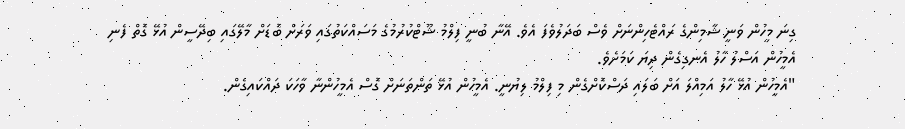ގިނަ މީހުން ވަނީ ޝާމިންގެ ރައްޓެހިންނަށް ވެސް ބަދަލުވެފަ އެވެ. އޭނާ ބުނީ ފިލްމު ޝޫޓްކުރުމުގެ މަސައްކަތުގައި ވަރަށް ބޮޑަށް މާލޭގައި ބިދޭސީން އުޅޭ ގޮތް ފެނި އެމީހުން އަސްލު ހާލު އެނގިގެން ދިޔަ ކަމަށެވެ.
"އެމީހުން އުޅޭ ހާލު އަމިއްލަ އަށް ބަލައި ދަސްކޮށްގެން މި ފިލްމު ލިޔުނީ. އެމީހުން އުޅޭ ތަންތަނަށް ގޮސް އެމީހުންނާ ވާހަކަ ދައްކައިގެން.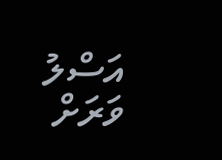އަސްލު ވަރަށް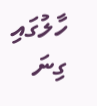ހާލުގައި ގިނަ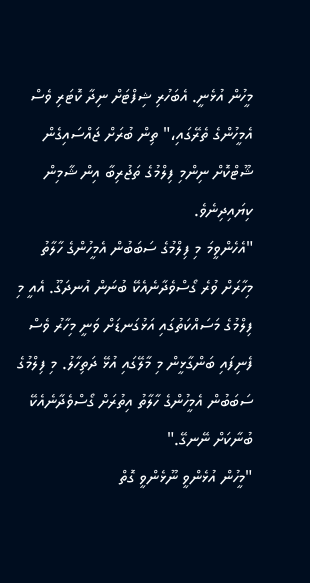މީހުން އުޅެނީ. އެބަހުރި ޝިފްޓަށް ނިދާ ކޮޓަރި ވެސް އެމީހުންގެ ތެރޭގައި،" ތިން ބުރަށް ޖައްސައިގެން ޝޫޓްކޮށް ނިންމި ފިލްމުގެ ތަޖުރިބާ އިން ޝާމިން ކިޔައިދިނެވެ.
"އެހެންވީމަ މި ފިލްމުގެ ސަބަބުން އެމީހުންގެ ހާލާތު މިހާރަށް ވުރެ ގޯސްވެދާނެއެކޭ ބުނަން އުނދަގޫ. އެއީ މި ފިލްމުގެ މަސައްކަތުގައި އަޅުގަނޑަށް ވަނީ މިހާރު ވެސް ފެނިފައި ބަންގާޅީން މި މާލޭގައި އުޅޭ ދަތިހާލު. މި ފިލްމުގެ ސަބަބުން އެމީހުންގެ ހާލާތު އިތުރަށް ގޯސްވެދާނެއެކޭ ބުނާކަށް ނޭނގޭ."
"މީހުން އުޅެންވީ ނޫޅެންވީ ގޮތް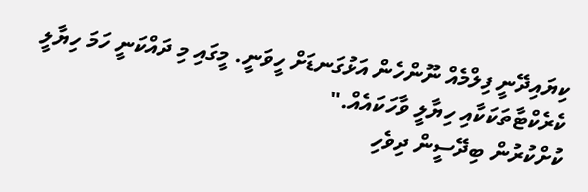ކިޔައިދޭނީ ފިލްމެއް ނޫންހެން އަޅުގަނޑަށް ހީވަނީ. މީގައި މި ދައްކަނީ ހަމަ ހިޔާލީ ކެރެކްޓާތަކަކާއި ހިޔާލީ ވާހަކައެއް."
ކުށްކުރުން ބިދޭސީން ދިވެހި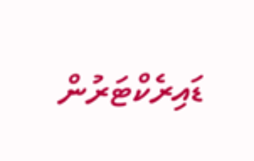ޑައިރެކްޓަރުން